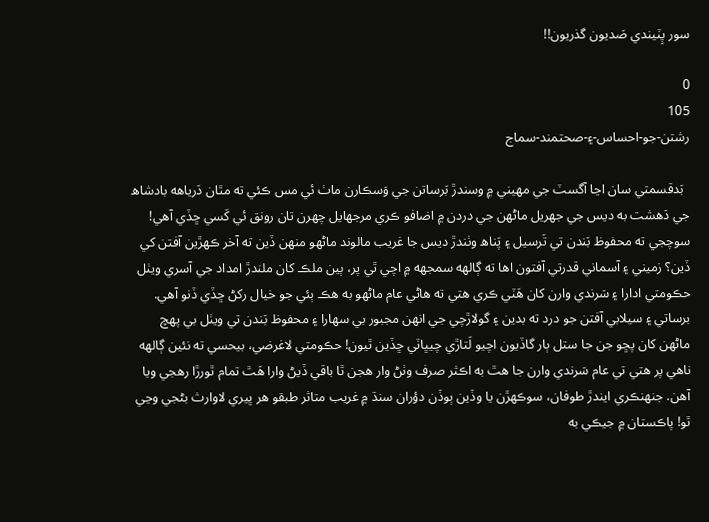سور پِٽيندي صَديون گذريون!!

0
105
رشتن-جو-احساس-۽-صحتمند-سماج

  بَدقسمتي سان اڃا آگسٽ جي مھيني ۾ وسندڙ بَرساتن جي وَسڪارن ماٺ ئي مس ڪئي ته مٿان دَرياهه بادشاھ جي دَھشت به ديس جي جھريل ماڻھن جي دردن ۾ اضافو ڪري مرجھايل چھرن تان رونق ئي کَسي ڇڏي آھي! سوچجي ته محفوظ بَندن تي تَرسيل ۽ پَناھ وٺندڙ ديس جا غريب مالوند ماڻھو منھن ڏين ته آخر ڪھڙين آفتن کي ڏين؟ زميني ۽ آسماني قدرتي آفتون اھا ته ڳالھه سمجھه ۾ اچي ٿي پر، ٻين ملڪ کان ملندڙ امداد جي آسري ويٺل حڪومتي ادارا ۽ سَرندي وارن کان ھَٽي ڪري ھتي ته ھاڻي عام ماڻھو به ھڪ ٻئي جو خيال رکڻ ڇڏي ڏنو آھي. برساتي ۽ سيلابي آفتن جو درد ته بدين ۽ گولاڙچي جي انھن مجبور بي سھارا ۽ محفوظ بَندن تي ويٺل بي پھچ ماڻھن کان پڇو جن جا ستل ٻار گاڏيون اچيو لَتاڙي چيڀاٽي ڇڏين ٿيون! حڪومتي لاغرضي، بيحسي ته نئين ڳالھه ناھي پر ھتي تي عام سَرندي وارن جا ھٿ به اڪثر صرف وٺڻ وار ھجن ٿا باقي ڏيڻ وارا ھَٿ تمام ٿورڙا رھجي ويا آھن. جنھنڪري ايندڙ طوفان، سوڪھڙن يا وڏين ٻوڏن دؤران سنڌ ۾ غريب متاثر طبقو ھر ڀيري لاوارث بڻجي وڃي ٿو! پاڪستان ۾ جيڪي به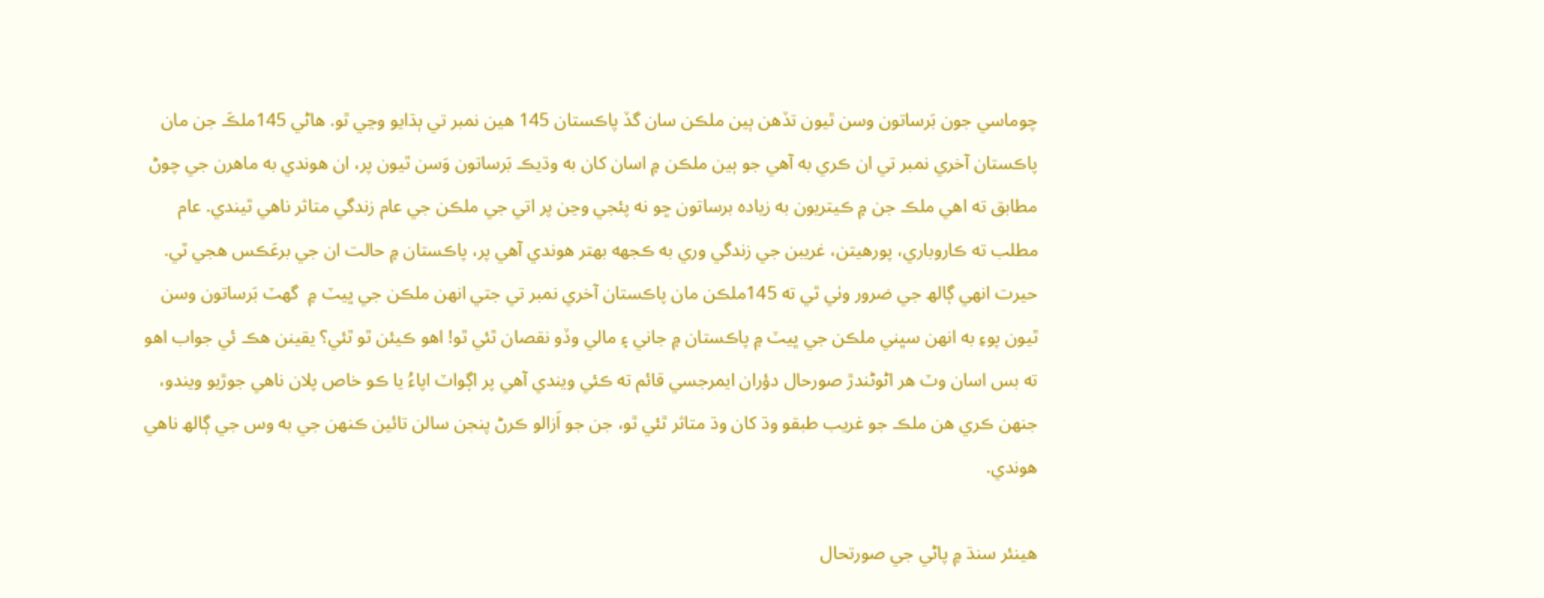چوماسي جون بَرساتون وسن ٿيون تڏھن ٻين ملڪن سان گڏ پاڪستان 145 هين نمبر تي ٻڌايو وڃي ٿو. ھاڻي 145ملڪَ جن مان پاڪستان آخري نمبر تي ان ڪري به آھي جو ٻين ملڪن ۾ اسان کان به وڌيڪ بَرساتون وَسن ٿيون پر، ان ھوندي به ماھرن جي چوڻ مطابق ته اھي ملڪ جن ۾ ڪيتريون به زياده برساتون ڇو نه پئجي وڃن پر اتي جي ملڪن جي عام زندگي متاثر ناھي ٿيندي. عام مطلب ته ڪاروباري، پورھيتن، غريبن جي زندگي وري به ڪجھه بھتر ھوندي آھي پر، پاڪستان ۾ حالت ان جي برعَڪس ھجي ٿي. حيرت انھي ڳالھ جي ضرور وٺي ٿي ته 145ملڪن مان پاڪستان آخري نمبر تي جتي انھن ملڪن جي ڀيٽ ۾  گھٽ بَرساتون وسن ٿيون پوءِ به انھن سڀني ملڪن جي ڀيٽ ۾ پاڪستان ۾ جاني ۽ مالي وڏو نقصان ٿئي ٿو! اھو ڪيئن ٿو ٿئي؟ يقينن ھڪ ئي جواب اھو ته بس اسان وٽ ھر اڻوڻندڙ صورحال دؤران ايمرجسي قائم ته ڪئي ويندي آھي پر اڳواٽ اپاءُ يا ڪو خاص پلان ناھي جوڙيو ويندو، جنھن ڪري ھن ملڪ جو غريب طبقو وڌ کان وڌ متاثر ٿئي ٿو، جن جو اَزالو ڪرڻ پنجن سالن تائين ڪنھن جي به وس جي ڳالھ ناھي ھوندي.

ھينئر سنڌ ۾ پاڻي جي صورتحال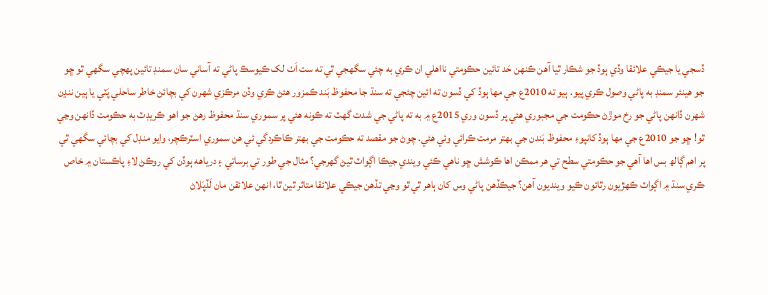ڏسجي يا جيڪي علائقا وڏي ٻوڏ جو شڪار ٿيا آھن ڪنھن حَد تائين حڪومتي نااھلي ان ڪري به چئي سگھجي ٿي ته ست اَٺ لک ڪيوسڪ پاڻي ته آساني سان سمنڊ تائين پھچي سگھي ٿو ڇو جو ھينئر سمنڊ به پاڻي وصول ڪري پيو. ٻيو ته 2010ع جي مها ٻوڏ کي ڏسون ته ائين چئجي ته سنڌ جا محفوظ بَند ڪمزور ھئڻ ڪري وڏن مرڪزي شھرن کي بچائڻ خاطر ساحلي پَٽي يا ٻين ننڍن شھرن ڏانھن پاڻي جو رخ موڙڻ حڪومت جي مجبوري ھئي پر ڏسون وري 2015ع ۾ به ته پاڻي جي شدت گھٽ ته ڪونه ھئي پر سموري سنڌ محفوظ رھڻ جو اھو ڪريڊٽ به حڪومت ڏانھن وڃي ٿو! ڇو جو 2010ع جي مها ٻوڏ کانپوءِ محفوظ بَندن جي بھتر مرمت ڪرائي وئي ھئي. چوڻ جو مقصد ته حڪومت جي بھتر ڪاڪردگي ئي ھن سموري اسٽرڪچر، وايو منڊل کي بچائي سگھي ٿي پر اھم ڳالھ بس اھا آھي جو حڪومتي سطح تي ھر ممڪن اھا ڪوشش ڇو ناھي ڪئي ويندي جيڪا اڳواٽ ٿيڻ گھرجي؟ مثال جي طور تي برساتي ۽ درياهه ٻوڏن کي روڪڻ لاءِ پاڪستان ۾ خاص ڪري سنڌ ۾ اڳواٽ ڪھڙيون رٿائون ڪيو وينديون آھن؟ جيڪڏھن پاڻي وس کان ٻاھر ٿي ٿو وڃي تڏھن جيڪي علائقا متاثر ٿين ٿا، انھن علائقن مان لَڏپَلاڻ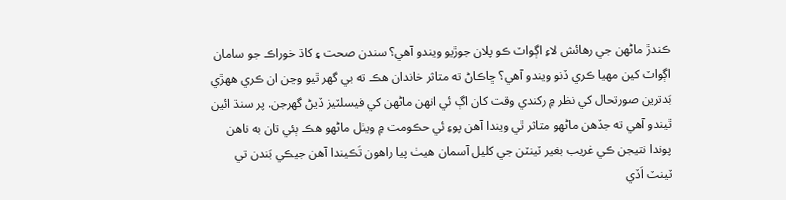ڪندڙ ماڻھن جي رھائش لاءِ اڳواٽ ڪو پلان جوڙيو ويندو آھي؟ سندن صحت ۽ کاڌ خوراڪ جو سامان اڳواٽ کين مھيا ڪري ڏنو ويندو آھي؟ ڇاڪاڻ ته متاثر خاندان ھڪ ته بي گھر ٿيو وڃن ان ڪري ھھڙي بَدترين صورتحال کي نظر ۾ رکندي وقت کان اڳ ئي انھن ماڻھن کي فيسلٽيز ڏيڻ گھرجن. پر سنڌ ائين ٿيندو آهي ته جڏھن ماڻھو متاثر ٿي ويندا آھن پوءِ ئي حڪومت ۾ ويٺل ماڻھو ھڪ ٻئي تان به ناھن پوندا نتيجن ڪي غريب بغير ٽينٽن جي کليل آسمان ھيٺ پيا راھون تَڪيندا آھن جيڪي بَندن تي ٽينٽ اَڏي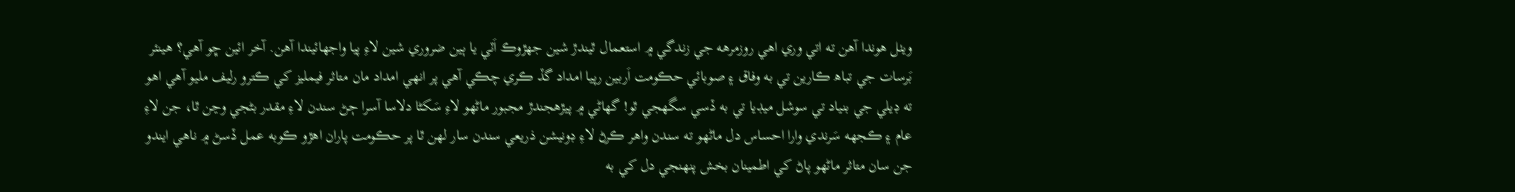ويٺل ھوندا آھن ته اتي وري اھي روزمرهه جي زندگي ۾ استعمال ٿيندڙ شين جھڙوڪ اَٽي يا ٻين ضروري شين لاءِ پيا واجھائيندا آھن. آخر ائين ڇو آھي؟ ھينئر بَرسات جي تباھ ڪارين تي به وفاق ۽ صوبائي حڪومت اَربين رپيا امداد گڏ ڪري چڪي آھي پر انھي امداد مان متاثر فيمليز کي ڪترو رليف مليو آھي اھو ته ڊيلي جي بنياد تي سوشل ميڊيا تي به ڏسي سگھجي ٿو! گھاڻي ۾ پيڙھجندڙ مجبور ماڻھو لاءِ سَکڻا دلاسا آسرا ڄڻ سندن لاءِ مقدر بڻجي وڃن ٿا، جن لاءِ عام ۽ ڪجھه سَرندي وارا احساس دل ماڻھو ته سندن واھر ڪرڻ لاءِ ڊونيشن ذريعي سندن سار لھن ٿا پر حڪومت پاران اھڙو ڪوبه عمل ڏسڻ ۾ ناھي ايندو جن سان متاثر ماڻھو پاڻ کي اطمينان بخش پنھنجي دل کي به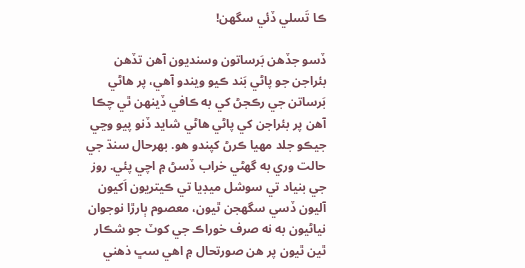ڪا تَسلي ڏئي سگھن!

ڏسو جڏھن بَرساتون وسنديون آھن تڏھن بئراجن جو پاڻي بَند ڪيو ويندو آھي، پر ھاڻي بَرساتن جي رڪجڻ کي به ڪافي ڏينھن ٿي چڪا آھن پر بئراجن کي پاڻي ھاڻي شايد ڏنو پيو وڃي جيڪو جلد مھيا ڪرڻ کپندو ھو. بھرحال سنڌ جي حالت وري به گھڻي خراب ڏسڻ ۾ اچي پئي. روز جي بنياد تي سوشل ميڊيا تي ڪيتريون اَکيون آليون ڏسي سگھجن ٿيون، معصوم ٻارڙا نوجوان نياڻيون به نه صرف خوراڪ جي کوٽ جو شڪار ٿين ٿيون پر ھن صورتحال ۾ اھي سڀ ذھني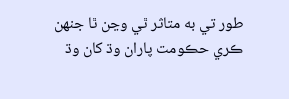طور تي به متاثر ٿي وڃن ٿا جنھن ڪري حڪومت پاران وڌ کان وڌ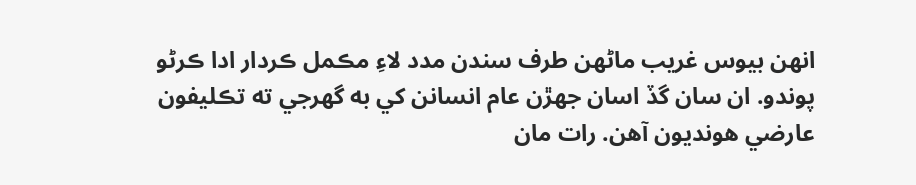انھن بيوس غريب ماڻھن طرف سندن مدد لاءِ مڪمل ڪردار ادا ڪرڻو پوندو. ان سان گڏ اسان جھڙن عام انسانن کي به گھرجي ته تڪليفون عارضي ھونديون آھن. رات مان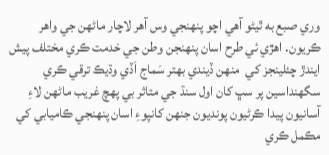وري صبع به ٿيڻو آھي اچو پنھنجي وس آھر لاچار ماڻھن جي واھر ڪريون. اھڙي ئي طرح اسان پنھنجن وطن جي خدمت ڪري مختلف پيش ايندڙ چئلينجز کي  منھن ڏيندي بھتر سَماج اَڏي وڌيڪ ترقي ڪري سگھنداسين پر سڀ کان اول سنڌ جي متاثر بي پھچ غريب ماڻھن لاءِ آسانيون پيدا ڪرڻيون پونديون جنھن کانپوءِ اسان پنھنجي ڪاميابي کي مڪمل ڪري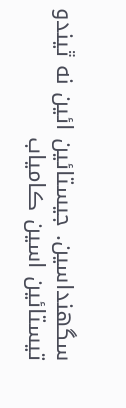سگھنداسين. جيستائين ائين نه ٿيندو تيستائين اسين ڪامياب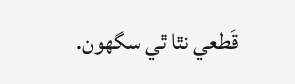قَطعي نٿا ٿي سگھون.